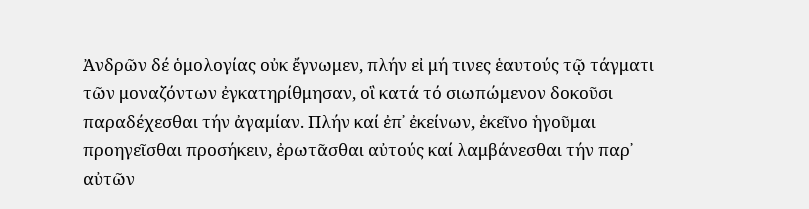Ἀνδρῶν δέ ὁμολογίας οὐκ ἔγνωμεν, πλήν εἰ μή τινες ἑαυτούς τῷ τάγματι τῶν μοναζόντων ἐγκατηρίθμησαν, οἳ κατά τό σιωπώμενον δοκοῦσι παραδέχεσθαι τήν ἀγαμίαν. Πλήν καί ἐπ᾿ ἐκείνων, ἐκεῖνο ἡγοῦμαι προηγεῖσθαι προσήκειν, ἐρωτᾶσθαι αὐτούς καί λαμβάνεσθαι τήν παρ᾿ αὐτῶν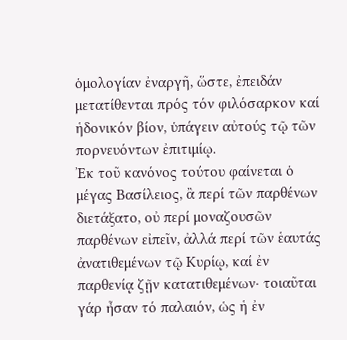ὁμολογίαν ἐναργῆ, ὥστε, ἐπειδάν μετατίθενται πρός τόν φιλόσαρκον καί ἡδονικόν βίον, ὑπάγειν αὐτούς τῷ τῶν πορνευόντων ἐπιτιμίῳ.
Ἐκ τοῦ κανόνος τούτου φαίνεται ὁ μέγας Βασίλειος, ἂ περί τῶν παρθένων διετάξατο, οὐ περί μοναζουσῶν παρθένων εἰπεῖν, ἀλλά περί τῶν ἑαυτάς ἀνατιθεμένων τῷ Κυρίῳ, καί ἐν παρθενίᾳ ζῇν κατατιθεμένων∙ τοιαῦται γάρ ἦσαν τό παλαιόν, ὡς ἡ ἐν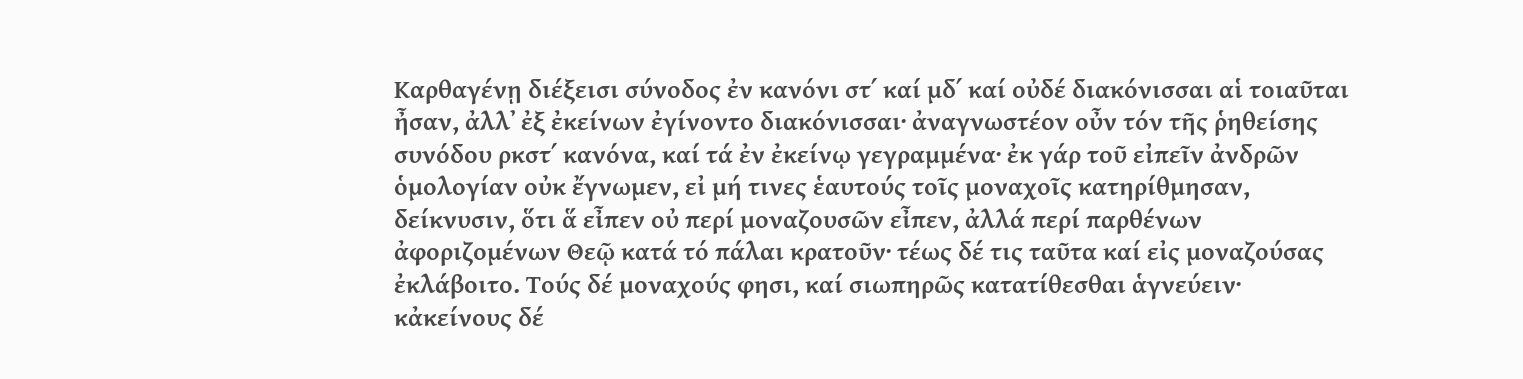Καρθαγένῃ διέξεισι σύνοδος ἐν κανόνι στ΄ καί μδ΄ καί οὐδέ διακόνισσαι αἱ τοιαῦται ἦσαν, ἀλλ᾽ ἐξ ἐκείνων ἐγίνοντο διακόνισσαι∙ ἀναγνωστέον οὖν τόν τῆς ῥηθείσης συνόδου ρκστ΄ κανόνα, καί τά ἐν ἐκείνῳ γεγραμμένα∙ ἐκ γάρ τοῦ εἰπεῖν ἀνδρῶν ὁμολογίαν οὐκ ἔγνωμεν, εἰ μή τινες ἑαυτούς τοῖς μοναχοῖς κατηρίθμησαν, δείκνυσιν, ὅτι ἅ εἶπεν οὐ περί μοναζουσῶν εἶπεν, ἀλλά περί παρθένων ἀφοριζομένων Θεῷ κατά τό πάλαι κρατοῦν∙ τέως δέ τις ταῦτα καί εἰς μοναζούσας ἐκλάβοιτο. Τούς δέ μοναχούς φησι, καί σιωπηρῶς κατατίθεσθαι ἁγνεύειν∙ κἀκείνους δέ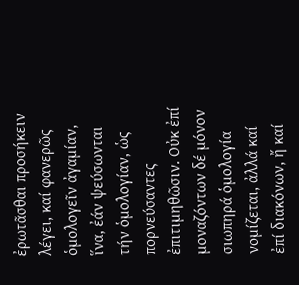ἐρωτᾶσθαι προσήκειν λέγει, καί φανερῶς ὁμολογεῖν ἀγαμίαν, ἵνα, ἐάν ψεύσωνται τήν ὁμολογίαν, ὡς πορνεύσαντες ἐπιτιμηθῶσιν. Οὐκ ἐπί μοναζόντων δέ μόνον σιωπηρά ὁμολογία νομίζεται, ἀλλά καί ἐπί διακόνων, ἤ καί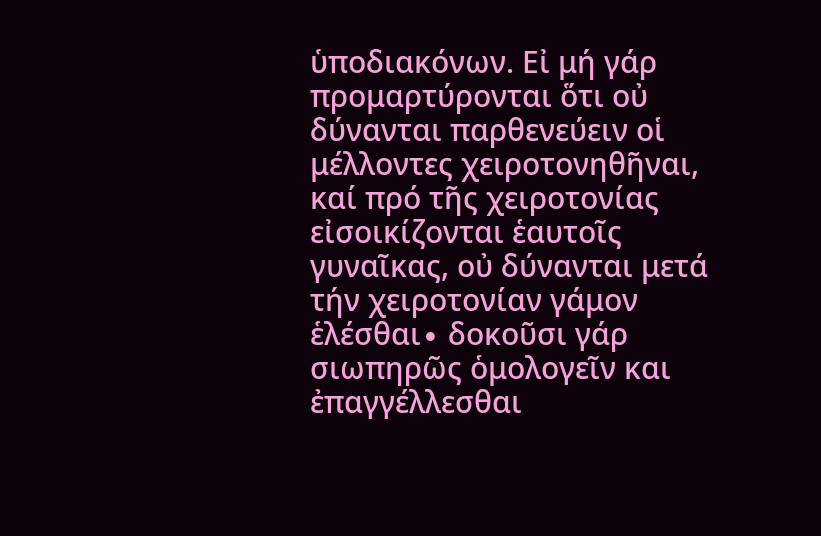ὑποδιακόνων. Εἰ μή γάρ προμαρτύρονται ὅτι οὐ δύνανται παρθενεύειν οἱ μέλλοντες χειροτονηθῆναι, καί πρό τῆς χειροτονίας εἰσοικίζονται ἑαυτοῖς γυναῖκας, οὐ δύνανται μετά τήν χειροτονίαν γάμον ἑλέσθαι∙ δοκοῦσι γάρ σιωπηρῶς ὁμολογεῖν και ἐπαγγέλλεσθαι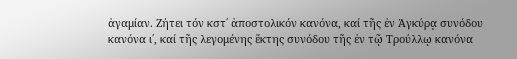ἀγαμίαν. Ζήτει τόν κστ΄ ἀποστολικόν κανόνα, καί τῆς ἐν Ἀγκύρᾳ συνόδου κανόνα ι΄, καί τῆς λεγομένης ἕκτης συνόδου τῆς ἐν τῷ Τρούλλῳ κανόνα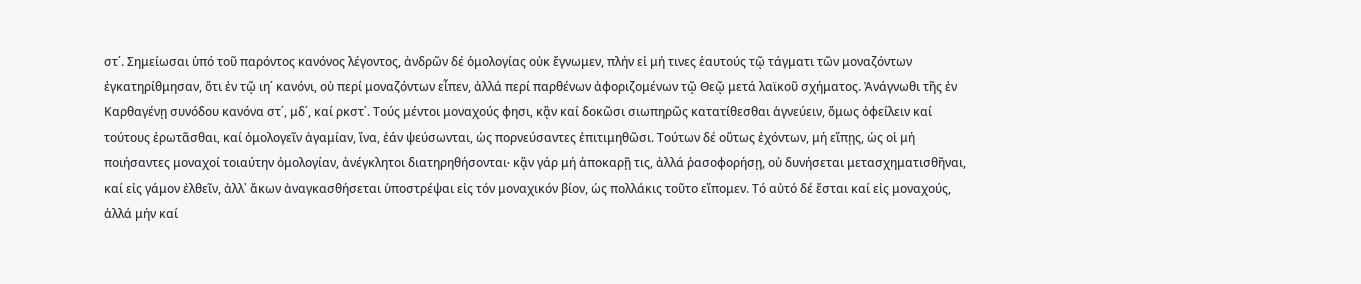στ΄. Σημείωσαι ὑπό τοῦ παρόντος κανόνος λέγοντος, ἀνδρῶν δέ ὁμολογίας οὐκ ἔγνωμεν, πλήν εἰ μή τινες ἑαυτούς τῷ τάγματι τῶν μοναζόντων ἐγκατηρίθμησαν, ὅτι ἐν τῷ ιη΄ κανόνι, οὐ περί μοναζόντων εἶπεν, ἀλλά περί παρθένων ἀφοριζομένων τῷ Θεῷ μετά λαϊκοῦ σχήματος. Ἀνάγνωθι τῆς ἐν Καρθαγένῃ συνόδου κανόνα στ΄, μδ΄, καί ρκστ΄. Τούς μέντοι μοναχούς φησι, κᾂν καί δοκῶσι σιωπηρῶς κατατίθεσθαι ἁγνεύειν, ὅμως ὀφείλειν καί τούτους ἐρωτᾶσθαι, καί ὁμολογεῖν ἀγαμίαν, ἴνα, ἐάν ψεύσωνται, ὡς πορνεύσαντες ἐπιτιμηθῶσι. Τούτων δέ οὕτως ἐχόντων, μή εἴπῃς, ὡς οἱ μή ποιήσαντες μοναχοί τοιαύτην ὁμολογίαν, ἀνέγκλητοι διατηρηθήσονται∙ κᾂν γάρ μή ἀποκαρῇ τις, ἀλλά ῥασοφορήσῃ, οὐ δυνήσεται μετασχηματισθῆναι, καί εἰς γάμον ἐλθεῖν, ἀλλ᾿ ἄκων ἀναγκασθήσεται ὑποστρέψαι εἰς τόν μοναχικόν βίον, ὡς πολλάκις τοῦτο εἴπομεν. Τό αὐτό δέ ἔσται καί εἰς μοναχούς, ἀλλά μήν καί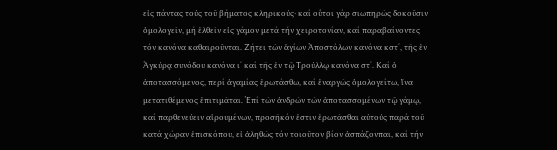εἰς πάντας τούς τοῦ βήματος κληρικούς∙ καί οὗτοι γάρ σιωπηρῶς δοκοῦσιν ὁμολογεῖν, μή ἐλθεῖν εἰς γάμον μετά τήν χειροτονίαν, καί παραβαίνοντες τόν κανόνα καθαιροῦνται. Ζήτει τῶν ἁγίων Ἀποστόλων κανόνα κστ΄, τῆς ἐν Ἀγκύρᾳ συνόδου κανόνα ι΄ καί τῆς ἐν τῷ Τρούλλῳ κανόνα στ΄. Καί ὁ ἀποτασσόμενος, περί ἀγαμίας ἐρωτάσθω, καί ἐναργῶς ὁμολογείτω, ἵνα μετατιθέμενος ἐπιτιμᾶται. Ἐπί τῶν ἀνδρῶν τῶν ἀποτασσομένων τῷ γάμῳ, καί παρθενεύειν αἱρουμένων, προσῆκόν ἐστιν ἐρωτᾶσθαι αὐτούς παρά τοῦ κατά χώραν ἐπισκόπου, εἰ ἀληθῶς τόν τοιοῦτον βίον ἀσπάζονπαι, καί τήν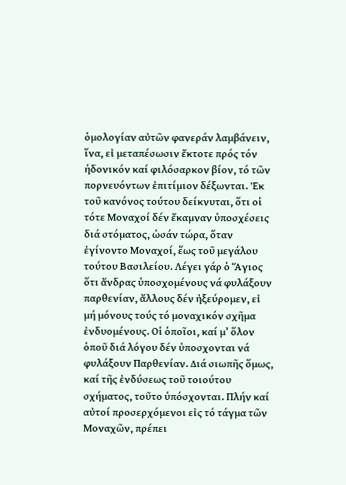ὁμολογίαν αὐτῶν φανεράν λαμβάνειν, ἵνα, εἰ μεταπέσωσιν ἔκτοτε πρός τόν ἡδονικόν καί φιλόσαρκον βίον, τό τῶν πορνευόντων ἐπιτίμιον δέξωνται. Ἐκ τοῦ κανόνος τούτου δείκνυται, ὅτι οἱ τότε Μοναχοί δέν ἔκαμναν ὑποσχέσεις διά στόματος, ὡσάν τώρα, ὅταν ἐγίνοντο Μοναχοί, ἕως τοῦ μεγάλου τούτου Βασιλείου. Λέγει γάρ ὁ Ἅγιος ὅτι ἄνδρας ὑποσχομένους νά φυλάξουν παρθενίαν, ἄλλους δέν ἠξεύρομεν, εἰ μή μόνους τούς τό μοναχικόν σχῆμα ἐνδυομένους. Οἱ ὁποῖοι, καί μ’ ὅλον ὁποῦ διά λόγου δέν ὑποσχονται νά φυλάξουν Παρθενίαν. Διά σιωπῆς ὅμως, καί τῆς ἐνδύσεως τοῦ τοιούτου σχήματος, τοῦτο ὑπόσχονται. Πλήν καί αὐτοί προσερχόμενοι εἰς τό τάγμα τῶν Μοναχῶν, πρέπει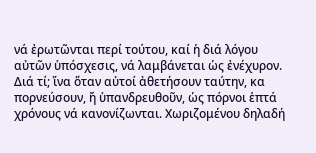νά ἐρωτῶνται περί τούτου, καί ἡ διά λόγου αὐτῶν ὑπόσχεσις, νά λαμβάνεται ὡς ἐνέχυρον. Διά τί; ἵνα ὅταν αὐτοί ἀθετήσουν ταύτην, κα πορνεύσουν, ἤ ὑπανδρευθοῦν, ὡς πόρνοι ἑπτά χρόνους νά κανονίζωνται. Χωριζομένου δηλαδή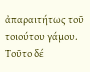ἀπαραιτήτως τοῦ τοιούτου γάμου. Τοῦτο δέ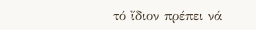τό ἴδιον πρέπει νά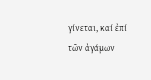γίνεται, καί ἐπί τῶν ἀγάμων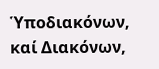Ὑποδιακόνων, καί Διακόνων,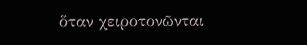ὅταν χειροτονῶνται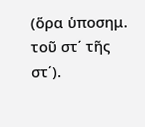(ὅρα ὑποσημ. τοῦ στ΄ τῆς στ΄).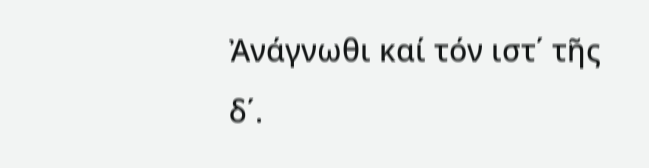Ἀνάγνωθι καί τόν ιστ΄ τῆς δ΄.